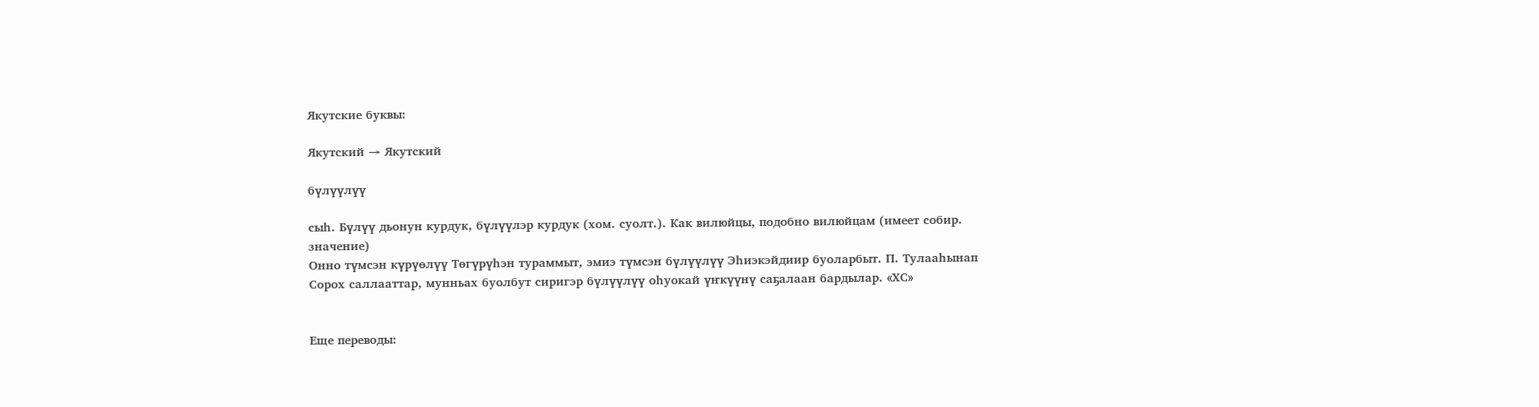Якутские буквы:

Якутский → Якутский

бүлүүлүү

сыһ. Бүлүү дьонун курдук, бүлүүлэр курдук (хом. суолт.). Как вилюйцы, подобно вилюйцам (имеет собир. значение)
Онно түмсэн күрүөлүү Төгүрүһэн тураммыт, эмиэ түмсэн бүлүүлүү Эһиэкэйдиир буоларбыт. П. Тулааһынап
Сорох саллааттар, мунньах буолбут сиригэр бүлүүлүү оһуокай үҥкүүнү саҕалаан бардылар. «ХС»


Еще переводы: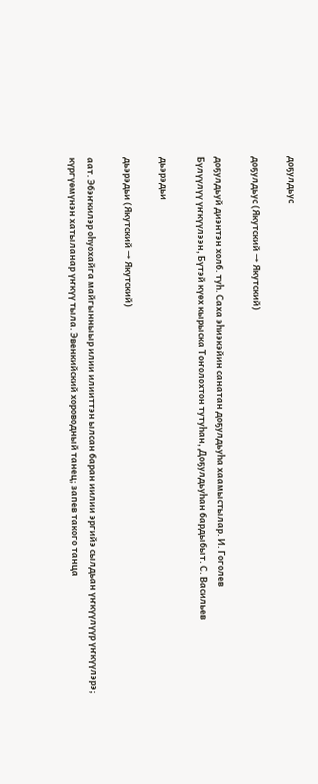доҕулдьус

доҕулдьус (Якутский → Якутский)

доҕулдьуй диэнтэн холб. туһ. Саха эһиэкэйин санатан доҕулдьуһа хаамыстылар. И. Гоголев
Бүлүүлүү үҥкүүлээн, Бүтэй күөх кырыска Тоҥолохтон тутуһан, Доҕулдьуһан бардыбыт. С. Васильев

дьэрэдьи

дьэрэдьи (Якутский → Якутский)

аат. Эбэҥкилэр оһуохайга майгынныыр илии илииттэн ылсан баран иилии эргийэ сылдьан үҥкүүлүүр үҥкүүлэрэ; күргүөмүнэн хатыланар үҥкүү тыла. Эвенкийский хороводный танец; запев такого танца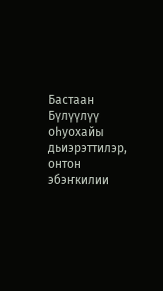Бастаан Бүлүүлүү оһуохайы дьиэрэттилэр, онтон эбэҥкилии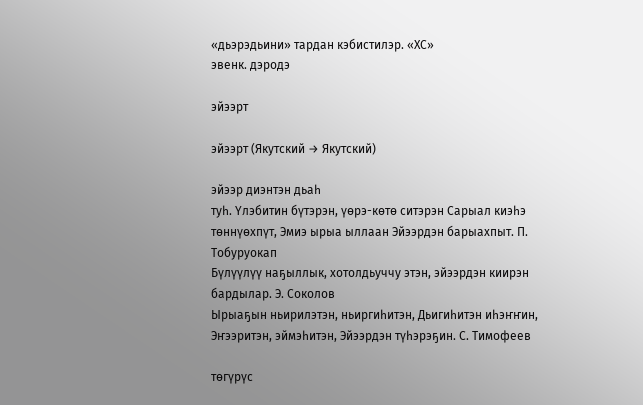«дьэрэдьини» тардан кэбистилэр. «ХС»
эвенк. дэродэ

эйээрт

эйээрт (Якутский → Якутский)

эйээр диэнтэн дьаһ
туһ. Үлэбитин бүтэрэн, үөрэ-көтө ситэрэн Сарыал киэһэ төннүөхпүт, Эмиэ ырыа ыллаан Эйээрдэн барыахпыт. П. Тобуруокап
Бүлүүлүү наҕыллык, хотолдьуччу этэн, эйээрдэн киирэн бардылар. Э. Соколов
Ырыаҕын ньирилэтэн, ньиргиһитэн, Дьигиһитэн иһэҥҥин, Эҥээритэн, эймэһитэн, Эйээрдэн түһэрэҕин. С. Тимофеев

төгүрүс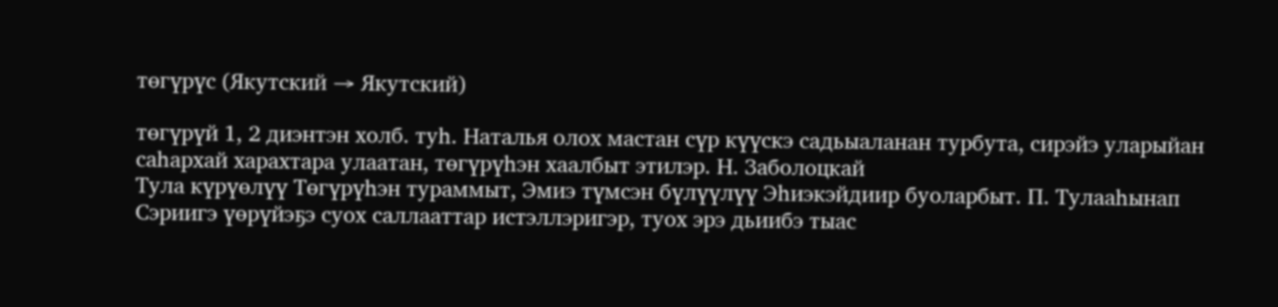төгүрүс (Якутский → Якутский)

төгүрүй 1, 2 диэнтэн холб. туһ. Наталья олох мастан сүр күүскэ садьыаланан турбута, сирэйэ уларыйан саһархай харахтара улаатан, төгүрүһэн хаалбыт этилэр. Н. Заболоцкай
Тула күрүөлүү Төгүрүһэн тураммыт, Эмиэ түмсэн бүлүүлүү Эһиэкэйдиир буоларбыт. П. Тулааһынап
Сэриигэ үөрүйэҕэ суох саллааттар истэллэригэр, туох эрэ дьиибэ тыас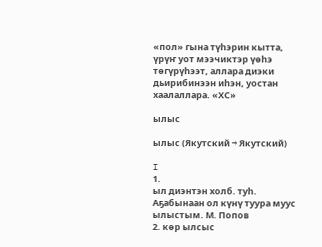«пол» гына түһэрин кытта, үрүҥ уот мээчиктэр үөһэ төгүрүһээт, аллара диэки дьирибинээн иһэн, уостан хаалаллара. «ХС»

ылыс

ылыс (Якутский → Якутский)

I
1.
ыл диэнтэн холб. туһ. Аҕабынаан ол күнү туура муус ылыстым. М. Попов
2. көр ылсыс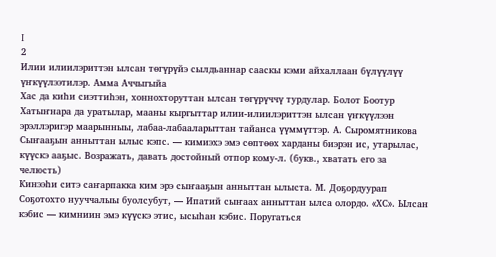I
2
Илии илиилэриттэн ылсан төгүрүйэ сылдьаннар сааскы кэми айхаллаан бүлүүлүү үҥкүүлээтилэр. Амма Аччыгыйа
Хас да киһи сиэттиһэн, хоннохторуттан ылсан төгүрүччү турдулар. Болот Боотур
Хатыҥнара да уратылар, мааны кыргыттар илии-илиилэриттэн ылсан үҥкүүлээн эрэллэригэр маарынныы, лабаа-лабааларыттан тайанса үүммүттэр. А. Сыромятникова
Сыҥааҕын анныттан ылыс кэпс. — кимиэхэ эмэ сөптөөх харданы биэрэн ис, утарылас, күүскэ ааҕыс. Возражать, давать достойный отпор кому-л. (букв., хватать его за челюсть)
Кинээһи ситэ саҥарпакка ким эрэ сыҥааҕын анныттан ылыста. М. Доҕордуурап
Соҕотохто нууччалыы буолсубут, — Ипатий сыҥаах анныттан ылса олордо. «ХС». Ылсан кэбис — кимниин эмэ күүскэ этис, ысыһан кэбис. Поругаться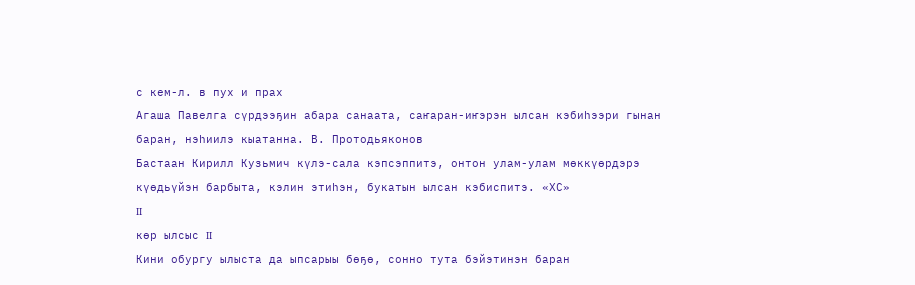с кем-л. в пух и прах
Агаша Павелга сүрдээҕин абара санаата, саҥаран-иҥэрэн ылсан кэбиһээри гынан баран, нэһиилэ кыатанна. В. Протодьяконов
Бастаан Кирилл Кузьмич күлэ-сала кэпсэппитэ, онтон улам-улам мөккүөрдэрэ күөдьүйэн барбыта, кэлин этиһэн, букатын ылсан кэбиспитэ. «ХС»
II
көр ылсыс II
Кини обургу ылыста да ыпсарыы бөҕө, сонно тута бэйэтинэн баран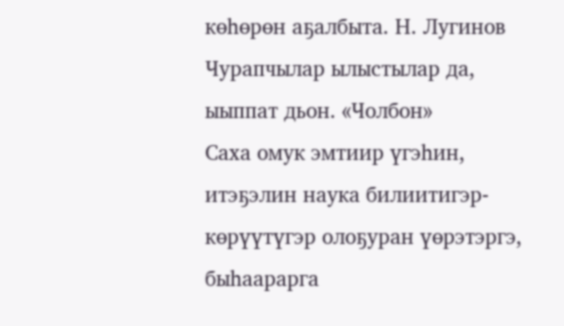көһөрөн аҕалбыта. Н. Лугинов
Чурапчылар ылыстылар да, ыыппат дьон. «Чолбон»
Саха омук эмтиир үгэһин, итэҕэлин наука билиитигэр-көрүүтүгэр олоҕуран үөрэтэргэ, быһаарарга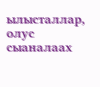ылысталлар, олус сыаналаах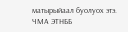матырыйаал буолуох этэ. ЧМА ЭТНББ